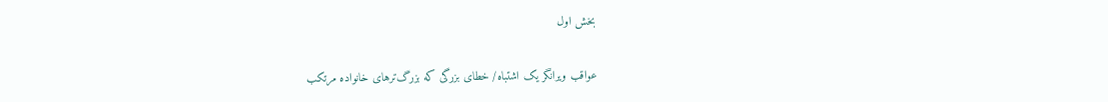بخش اول

عواقب ویرانگر یک اشتباه/ خطای بزرگی که بزرگ‌ترهای خانواده مرتکب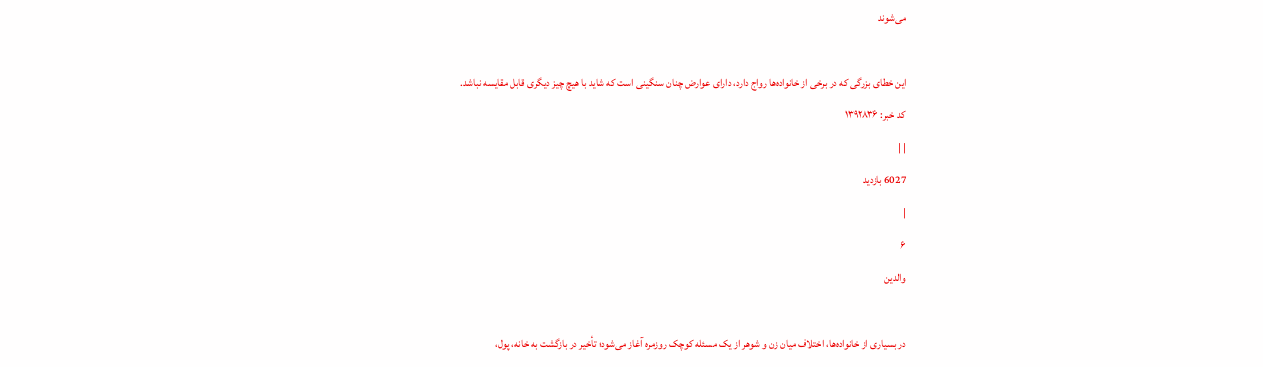می‌شوند

این خطای بزرگی که در برخی از خانواده‌ها رواج دارد، دارای عوارض چنان سنگینی است که شاید با هیچ چیز دیگری قابل مقایسه نباشد.
کد خبر: ۱۳۹۲۸۳۶
| |
6027 بازدید
|
۶
والدین

در بسیاری از خانواده‌ها، اختلاف میان زن و شوهر از یک مسئله کوچک روزمره آغاز می‌شود؛ تأخیر در بازگشت به خانه، پول،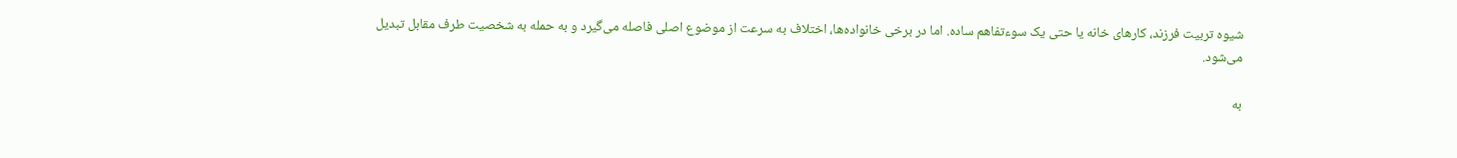شیوه تربیت فرزند، کارهای خانه یا حتی یک سوءتفاهم ساده. اما در برخی خانواده‌ها، اختلاف به سرعت از موضوع اصلی فاصله می‌گیرد و به حمله به شخصیت طرف مقابل تبدیل می‌شود.

به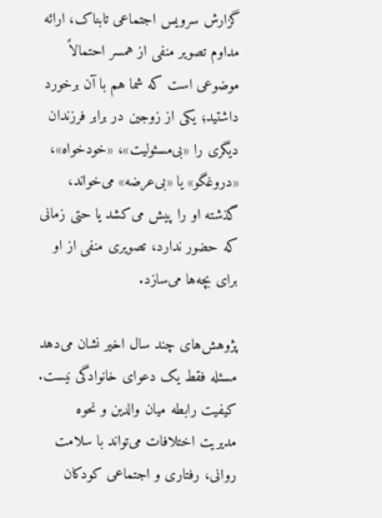گزارش سرویس اجتماعی تابناک، ارائه مداوم تصویر منفی از همسر احتمالاً موضوعی است که شما هم با آن برخورد داشتید؛ یکی از زوجین در برابر فرزندان دیگری را «بی‌مسئولیت»، «خودخواه»، «دروغگو» یا «بی‌عرضه» می‌خواند، گذشته او را پیش می‌کشد یا حتی زمانی که حضور ندارد، تصویری منفی از او برای بچه‌ها می‌سازد.

پژوهش‌های چند سال اخیر نشان می‌دهد مسئله فقط یک دعوای خانوادگی نیست. کیفیت رابطه میان والدین و نحوه مدیریت اختلافات می‌تواند با سلامت روانی، رفتاری و اجتماعی کودکان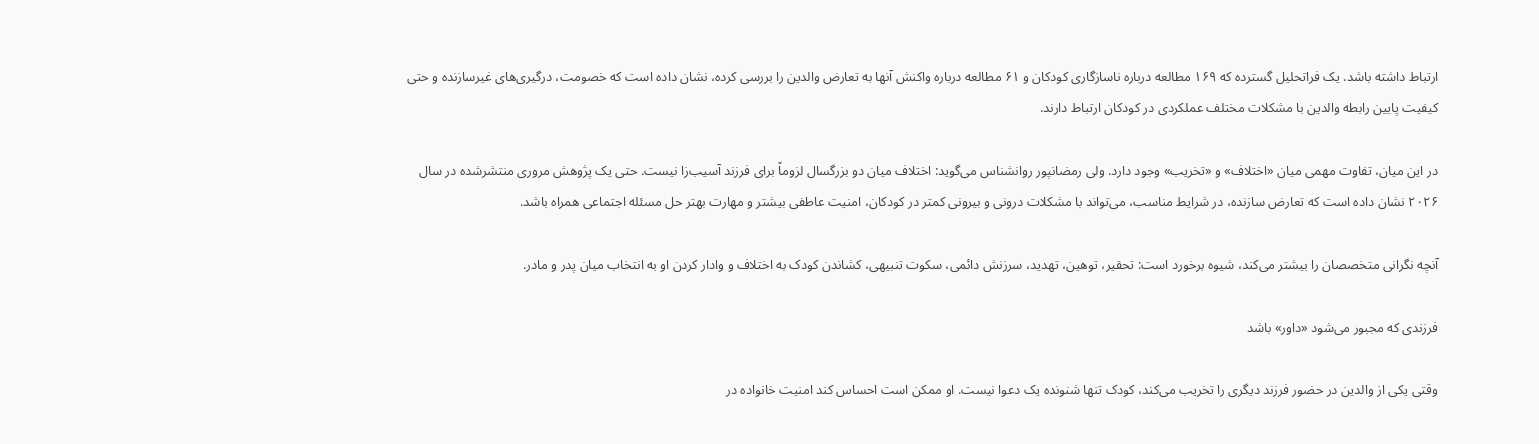ارتباط داشته باشد. یک فراتحلیل گسترده که ۱۶۹ مطالعه درباره ناسازگاری کودکان و ۶۱ مطالعه درباره واکنش آنها به تعارض والدین را بررسی کرده، نشان داده است که خصومت، درگیری‌های غیرسازنده و حتی کیفیت پایین رابطه والدین با مشکلات مختلف عملکردی در کودکان ارتباط دارند.

در این میان، تفاوت مهمی میان «اختلاف» و «تخریب» وجود دارد. ولی رمضانپور روانشناس می‌گوید: اختلاف میان دو بزرگسال لزوماً برای فرزند آسیب‌زا نیست. حتی یک پژوهش مروری منتشرشده در سال ۲۰۲۶ نشان داده است که تعارض سازنده، در شرایط مناسب، می‌تواند با مشکلات درونی و بیرونی کمتر در کودکان، امنیت عاطفی بیشتر و مهارت بهتر حل مسئله اجتماعی همراه باشد.

آنچه نگرانی متخصصان را بیشتر می‌کند، شیوه برخورد است: تحقیر، توهین، تهدید، سرزنش دائمی، سکوت تنبیهی، کشاندن کودک به اختلاف و وادار کردن او به انتخاب میان پدر و مادر.

فرزندی که مجبور می‌شود «داور» باشد

وقتی یکی از والدین در حضور فرزند دیگری را تخریب می‌کند، کودک تنها شنونده یک دعوا نیست. او ممکن است احساس کند امنیت خانواده در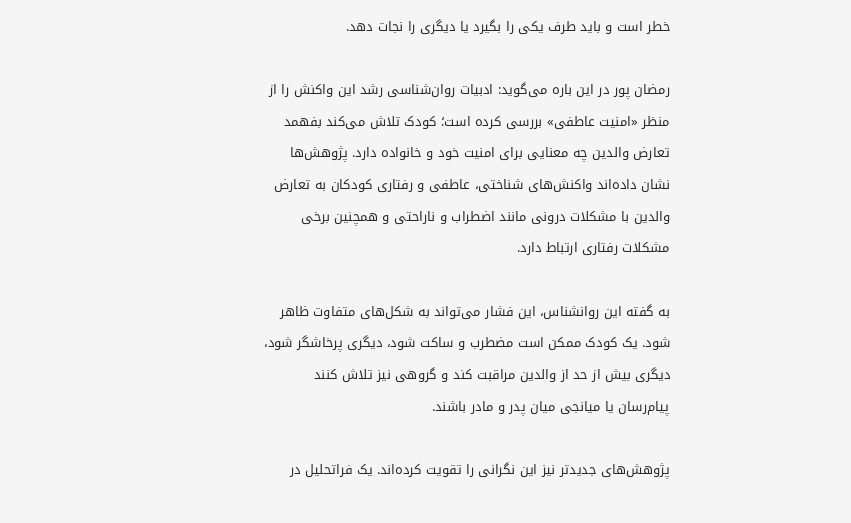خطر است و باید طرف یکی را بگیرد یا دیگری را نجات دهد.

رمضان پور در این باره می‌گوید: ادبیات روان‌شناسی رشد این واکنش را از منظر «امنیت عاطفی» بررسی کرده است؛ کودک تلاش می‌کند بفهمد تعارض والدین چه معنایی برای امنیت خود و خانواده دارد. پژوهش‌ها نشان داده‌اند واکنش‌های شناختی، عاطفی و رفتاری کودکان به تعارض والدین با مشکلات درونی مانند اضطراب و ناراحتی و همچنین برخی مشکلات رفتاری ارتباط دارد.

به گفته این روانشناس، این فشار می‌تواند به شکل‌های متفاوت ظاهر شود. یک کودک ممکن است مضطرب و ساکت شود، دیگری پرخاشگر شود، دیگری بیش از حد از والدین مراقبت کند و گروهی نیز تلاش کنند پیام‌رسان یا میانجی میان پدر و مادر باشند.

پژوهش‌های جدیدتر نیز این نگرانی را تقویت کرده‌اند. یک فراتحلیل در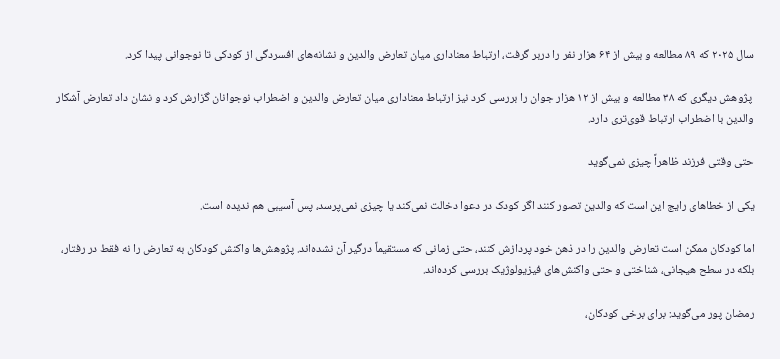سال ۲۰۲۵ که ۸۹ مطالعه و بیش از ۶۴ هزار نفر را دربر گرفت، ارتباط معناداری میان تعارض والدین و نشانه‌های افسردگی از کودکی تا نوجوانی پیدا کرد.

 پژوهش دیگری که ۳۸ مطالعه و بیش از ۱۲ هزار جوان را بررسی کرد نیز ارتباط معناداری میان تعارض والدین و اضطراب نوجوانان گزارش کرد و نشان داد تعارض آشکار والدین با اضطراب ارتباط قوی‌تری دارد.

حتی وقتی فرزند ظاهراً چیزی نمی‌گوید

یکی از خطاهای رایج این است که والدین تصور کنند اگر کودک در دعوا دخالت نمی‌کند یا چیزی نمی‌پرسد، پس آسیبی هم ندیده است.

اما کودکان ممکن است تعارض والدین را در ذهن خود پردازش کنند، حتی زمانی که مستقیماً درگیر آن نشده‌اند. پژوهش‌ها واکنش کودکان به تعارض را نه فقط در رفتار، بلکه در سطح هیجانی، شناختی و حتی واکنش‌های فیزیولوژیک بررسی کرده‌اند.

رمضان پور می‌گوید: برای برخی کودکان،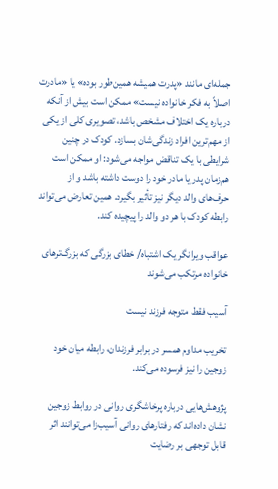جمله‌ای مانند «پدرت همیشه همین‌طور بوده» یا «مادرت اصلاً به فکر خانواده نیست» ممکن است بیش از آنکه درباره یک اختلاف مشخص باشد، تصویری کلی از یکی از مهم‌ترین افراد زندگی‌شان بسازد. کودک در چنین شرایطی با یک تناقض مواجه می‌شود: او ممکن است هم‌زمان پدر یا مادر خود را دوست داشته باشد و از حرف‌های والد دیگر نیز تأثیر بگیرد. همین تعارض می‌تواند رابطه کودک با هر دو والد را پیچیده کند.

عواقب ویرانگر یک اشتباه/ خطای بزرگی که بزرگ‌ترهای خانواده مرتکب می‌شوند

آسیب فقط متوجه فرزند نیست

تخریب مداوم همسر در برابر فرزندان، رابطه میان خود زوجین را نیز فرسوده می‌کند.

پژوهش‌هایی درباره پرخاشگری روانی در روابط زوجین نشان داده‌اند که رفتارهای روانی آسیب‌زا می‌توانند اثر قابل توجهی بر رضایت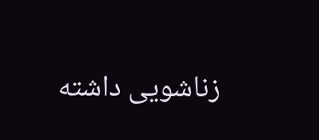زناشویی داشته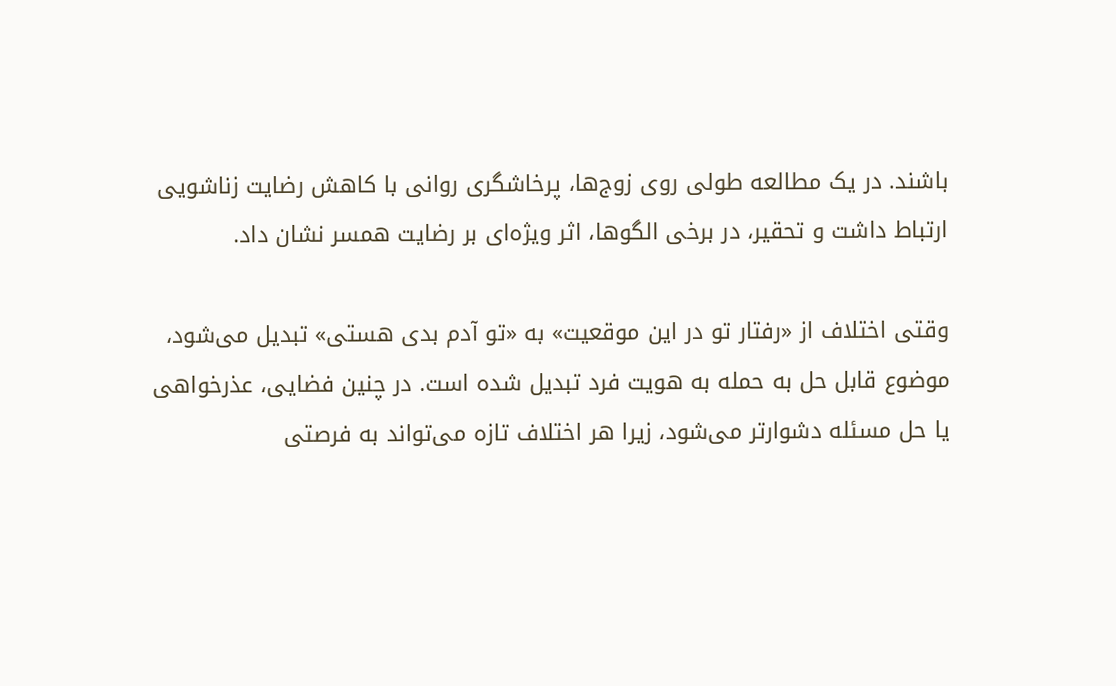باشند. در یک مطالعه طولی روی زوج‌ها، پرخاشگری روانی با کاهش رضایت زناشویی ارتباط داشت و تحقیر، در برخی الگوها، اثر ویژه‌ای بر رضایت همسر نشان داد.

وقتی اختلاف از «رفتار تو در این موقعیت» به «تو آدم بدی هستی» تبدیل می‌شود، موضوع قابل حل به حمله به هویت فرد تبدیل شده است. در چنین فضایی، عذرخواهی یا حل مسئله دشوارتر می‌شود، زیرا هر اختلاف تازه می‌تواند به فرصتی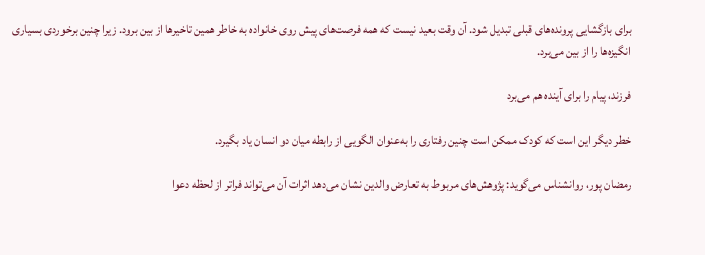برای بازگشایی پرونده‌های قبلی تبدیل شود. آن وقت بعید نیست که همه فرصت‌های پیش روی خانواده به خاطر همین تاخیرها از بین برود. زیرا چنین برخوردی بسیاری انگیزه‌ها را از بین می‌برد.

فرزند، پیام را برای آینده هم می‌برد

خطر دیگر این است که کودک ممکن است چنین رفتاری را به‌عنوان الگویی از رابطه میان دو انسان یاد بگیرد.

رمضان پور، روانشناس می‌گوید: پژوهش‌های مربوط به تعارض والدین نشان می‌دهد اثرات آن می‌تواند فراتر از لحظه دعوا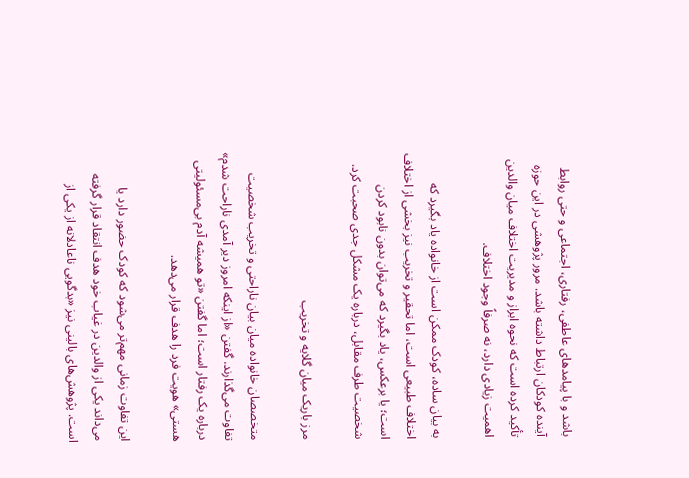باشد و با پیامدهای عاطفی، رفتاری، اجتماعی و حتی روابط آینده کودکان ارتباط داشته باشد. مرور پژوهشی در این حوزه تأکید کرده است که نحوه ابراز و مدیریت اختلاف میان والدین اهمیت زیادی دارد، نه صرفاً وجود اختلاف.

به بیان ساده، کودک ممکن است از خانواده یاد بگیرد که اختلاف طبیعی است، اما تحقیر و تخریب نیز بخشی از اختلاف است؛ یا برعکس، یاد بگیرد که می‌توان بدون نابود کردن شخصیت طرف مقابل، درباره یک مشکل جدی صحبت کرد.

مرز باریک میان گلایه و تخریب

متخصصان خانواده میان بیان ناراحتی و تخریب شخصیت تفاوت می‌گذارند. گفتن «از اینکه امروز دیر آمدی ناراحت شدم» درباره یک رفتار است؛ اما گفتن «تو همیشه آدم بی‌مسئولیتی هستی» هویت فرد را هدف قرار می‌دهد.

این تفاوت زمانی مهم‌تر می‌شود که کودک حضور دارد یا می‌داند یکی از والدین در غیاب خود هدف انتقاد قرار گرفته است. پژوهش‌های بالینی نیز «بدگویی ناعادلانه از یکی از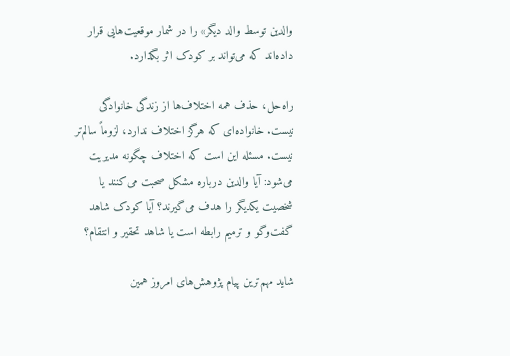والدین توسط والد دیگر» را در شمار موقعیت‌هایی قرار داده‌اند که می‌تواند بر کودک اثر بگذارد.

راه‌حل، حذف همه اختلاف‌ها از زندگی خانوادگی نیست. خانواده‌ای که هرگز اختلاف ندارد، لزوماً سالم‌تر نیست. مسئله این است که اختلاف چگونه مدیریت می‌شود: آیا والدین درباره مشکل صحبت می‌کنند یا شخصیت یکدیگر را هدف می‌گیرند؟ آیا کودک شاهد گفت‌وگو و ترمیم رابطه است یا شاهد تحقیر و انتقام؟

شاید مهم‌ترین پیام پژوهش‌های امروز همین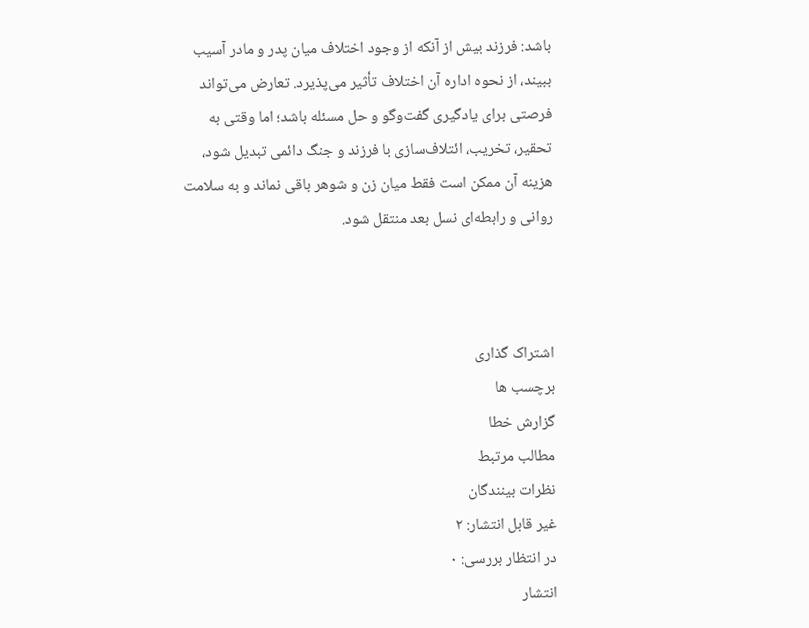باشد: فرزند بیش از آنکه از وجود اختلاف میان پدر و مادر آسیب ببیند، از نحوه اداره آن اختلاف تأثیر می‌پذیرد. تعارض می‌تواند فرصتی برای یادگیری گفت‌وگو و حل مسئله باشد؛ اما وقتی به تحقیر، تخریب، ائتلاف‌سازی با فرزند و جنگ دائمی تبدیل شود، هزینه آن ممکن است فقط میان زن و شوهر باقی نماند و به سلامت روانی و رابطه‌ای نسل بعد منتقل شود.



اشتراک گذاری
برچسب ها
گزارش خطا
مطالب مرتبط
نظرات بینندگان
غیر قابل انتشار: ۲
در انتظار بررسی: ۰
انتشار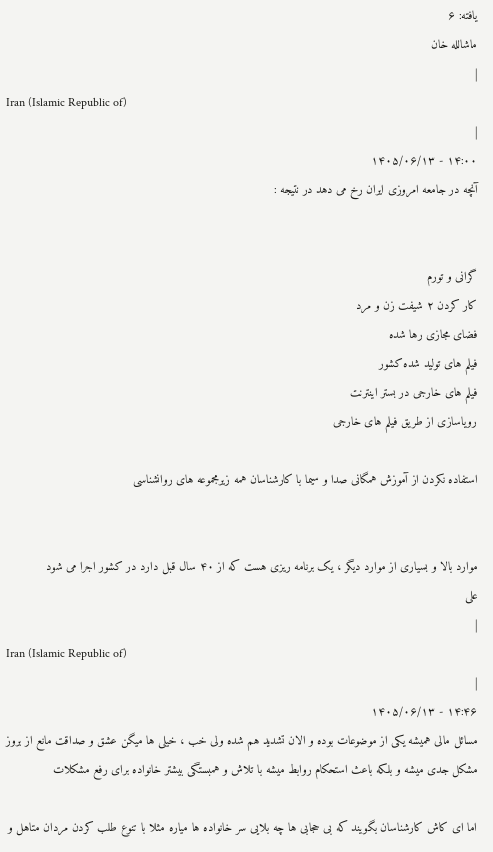یافته: ۶
ماشالله خان
|
Iran (Islamic Republic of)
|
۱۴:۰۰ - ۱۴۰۵/۰۶/۱۳
آنچه در جامعه امروزی ایران رخ می دهد در نتیجه :


گرانی و تورم
کار کردن ۲ شیفت زن و مرد
فضای مجازی رها شده
فیلم های تولید شده کشور
فیلم های خارجی در بستر اینترنت
رویاسازی از طریق فیلم های خارجی

استفاده نکردن از آموزش همگانی صدا و سیما با کارشناسان همه زیرمجموعه های روانشناسی


موارد بالا و بسیاری از موارد دیگر ، یک برنامه ریزی هست که از ۴۰ سال قبل دارد در کشور اجرا می شود
علی
|
Iran (Islamic Republic of)
|
۱۴:۴۶ - ۱۴۰۵/۰۶/۱۳
مسائل مالی همیشه یکی از موضوعات بوده و الان تشدید هم شده ولی خب ، خیلی ها میگن عشق و صداقت مانع از بروز مشکل جدی میشه و بلکه باعث استحکام روابط میشه با تلاش و همبستگی بیشتر خانواده برای رفع مشکلات

اما ای کاش کارشناسان بگویند که بی حجابی ها چه بلایی سر خانواده ها میاره مثلا با تنوع طلب کردن مردان متاهل و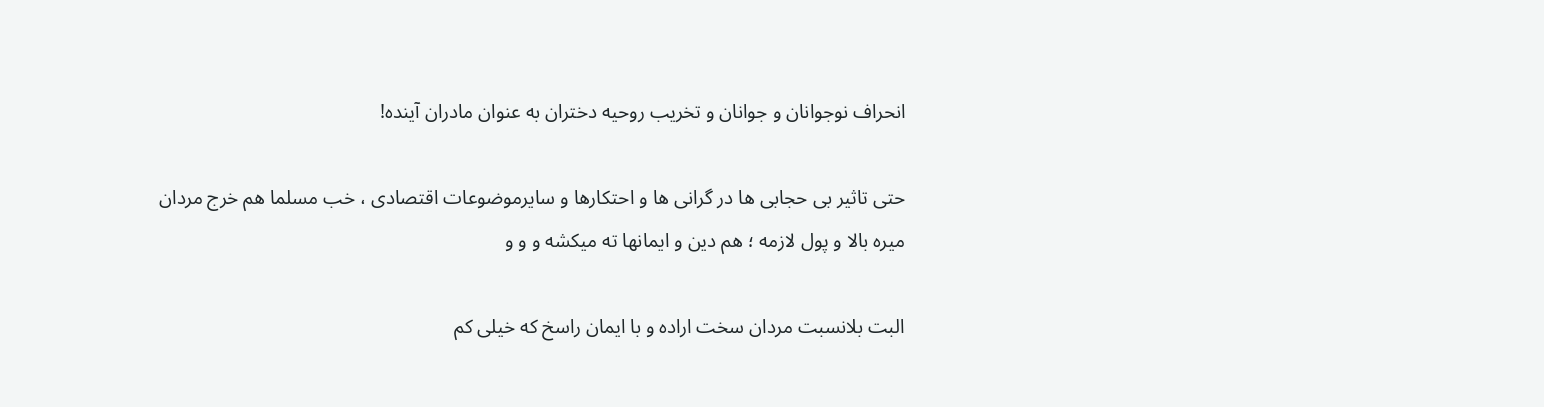انحراف نوجوانان و جوانان و تخریب روحیه دختران به عنوان مادران آینده!

حتی تاثیر بی حجابی ها در گرانی ها و احتکارها و سایرموضوعات اقتصادی ، خب مسلما هم خرج مردان میره بالا و پول لازمه ؛ هم دین و ایمانها ته میکشه و و و

البت بلانسبت مردان سخت اراده و با ایمان راسخ که خیلی کم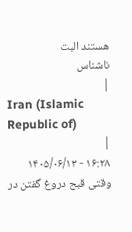هستند البت
ناشناس
|
Iran (Islamic Republic of)
|
۱۶:۲۸ - ۱۴۰۵/۰۶/۱۳
وقتی قبح دروغ گفتن در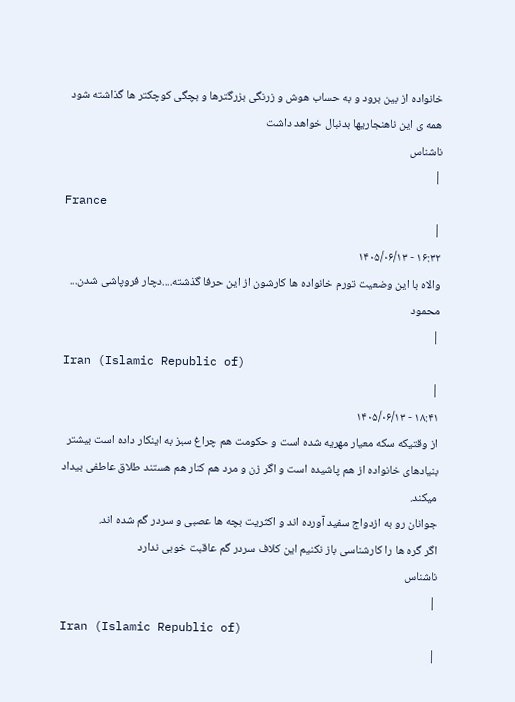خانواده از بین برود و به حساب هوش و زرنگی بزرگترها و بچگی کوچکتر ها گذاشته شود همه ی این ناهنجاریها بدنبال خواهد داشت
ناشناس
|
France
|
۱۶:۳۲ - ۱۴۰۵/۰۶/۱۳
والاه با این وضعیت تورم خانواده ها کارشون از این حرفا گذشته....دچار فروپاشی شدن...
محمود
|
Iran (Islamic Republic of)
|
۱۸:۴۱ - ۱۴۰۵/۰۶/۱۳
از وقتیکه سکه معیار مهریه شده است و حکومت هم چراغ سبز به اینکار داده است بیشتر بنیادهای خانواده از هم پاشیده است و اگر زن و مرد هم کنار هم هستند طلاق عاطفی بیداد میکند.
جوانان رو به ازدواج سفید آورده اند و اکثریت بچه ها عصبی و سردر گم شده اند.
اگر گره ها را کارشناسی باز نکنیم این کلاف سردر گم عاقبت خوبی ندارد
ناشناس
|
Iran (Islamic Republic of)
|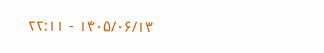۲۲:۱۱ - ۱۴۰۵/۰۶/۱۳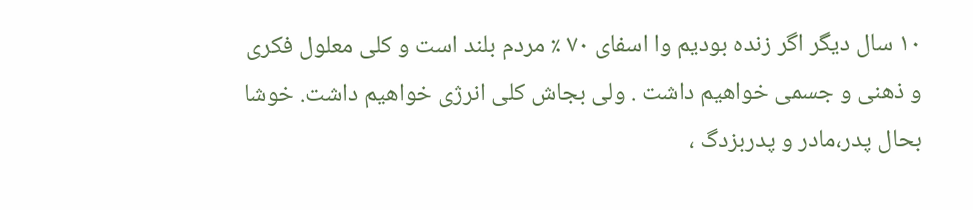۱۰ سال دیگر اگر زنده بودیم وا اسفای ۷۰ ٪ مردم بلند است و کلی معلول فکری و ذهنی و جسمی خواهیم داشت . ولی بجاش کلی انرژی خواهیم داشت. خوشا بحال پدر،مادر و پدربزدگ ،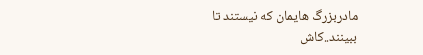مادربزرگ هایمان که نیستند تا ببینند..کاش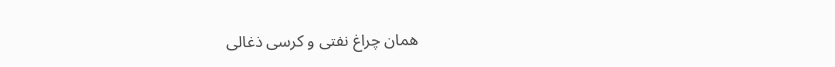همان چراغ نفتی و کرسی ذغالی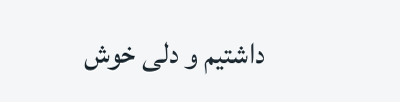داشتیم و دلی خوش